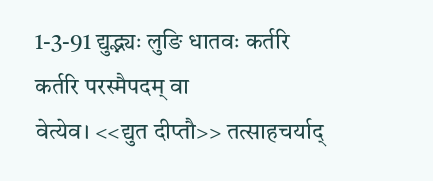1-3-91 द्युद्भ्यः लुङि धातवः कर्तरि कर्तरि परस्मैपदम् वा
वेत्येव। <<द्युत दीप्तौ>> तत्साहचर्याद्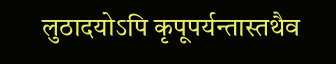लुठादयोऽपि कृपूपर्यन्तास्तथैव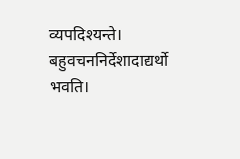व्यपदिश्यन्ते। बहुवचननिर्देशादाद्यर्थो भवति।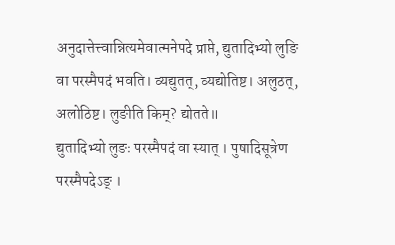अनुदात्तेत्त्वान्नित्यमेवात्मनेपदे प्राप्ते, द्युतादिभ्यो लुङि वा परस्मैपदं भवति। व्यद्युतत्, व्यद्योतिष्ट। अलुठत्, अलोठिष्ट। लुङीति किम्? द्योतते॥
द्युतादिभ्यो लुङः परस्मैपदं वा स्यात् । पुषादिसूत्रेण परस्मैपदेऽङ् ।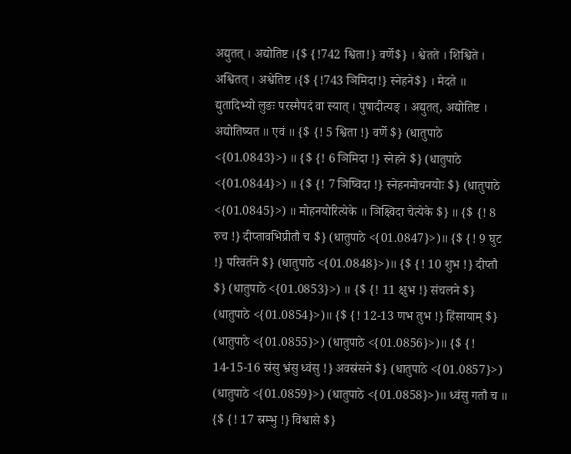अद्युतत् । अद्योतिष्ट ।{$ {!742 श्विता!} वर्णे$} । श्वेतते । शिश्विते । अश्वितत् । अश्वेतिष्ट ।{$ {!743 ञिमिदा!} स्नेहने$} । मेदते ॥
द्युतादिभ्यो लुङः परस्मैपदं वा स्यात् । पुषादीत्यङ् । अद्युतत्, अद्योतिष्ट । अद्योतिष्यत ॥ एवं ॥ {$ {! 5 श्विता !} वर्णे $} (धातुपाठे <{01.0843}>) ॥ {$ {! 6 ञिमिदा !} स्नेहने $} (धातुपाठे <{01.0844}>) ॥ {$ {! 7 ञिष्विदा !} स्नेहनमोचनयोः $} (धातुपाठे <{01.0845}>) ॥ मोहनयोरित्येके ॥ ञिक्ष्विदा चेत्येके $} ॥ {$ {! 8 रुच !} दीप्तावभिप्रीतौ च $} (धातुपाठे <{01.0847}>)॥ {$ {! 9 घुट !} परिवर्तने $} (धातुपाठे <{01.0848}>)॥ {$ {! 10 शुभ !} दीप्तौ $} (धातुपाठे <{01.0853}>) ॥ {$ {! 11 क्षुभ !} संचलने $} (धातुपाठे <{01.0854}>)॥ {$ {! 12-13 णभ तुभ !} हिंसायाम् $} (धातुपाठे <{01.0855}>) (धातुपाठे <{01.0856}>)॥ {$ {! 14-15-16 स्रंसु भ्रंसु ध्वंसु !} अवस्रंसने $} (धातुपाठे <{01.0857}>) (धातुपाठे <{01.0859}>) (धातुपाठे <{01.0858}>)॥ ध्वंसु गतौ च ॥ {$ {! 17 स्रम्भु !} विश्वासे $}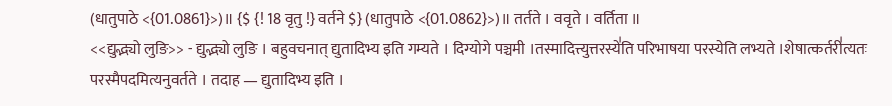(धातुपाठे <{01.0861}>)॥ {$ {! 18 वृतु !} वर्तने $} (धातुपाठे <{01.0862}>)॥ तर्तते । ववृते । वर्तिता ॥
<<द्युद्भ्यो लुङि>> - द्युद्भ्यो लुङि । बहुवचनात् द्युतादिभ्य इति गम्यते । दिग्योगे पञ्चमी ।तस्मादित्त्युत्तरस्ये॑ति परिभाषया परस्येति लभ्यते ।शेषात्कर्तरी॑त्यतः परस्मैपदमित्यनुवर्तते । तदाह — द्युतादिभ्य इति ।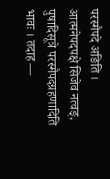परस्मैपदे अङिति । आत्मनेपदपक्षे सिजेव नत्वङ्, पुषादिसूत्रे परस्मैपदग्रहणादिति भावः । तदाह —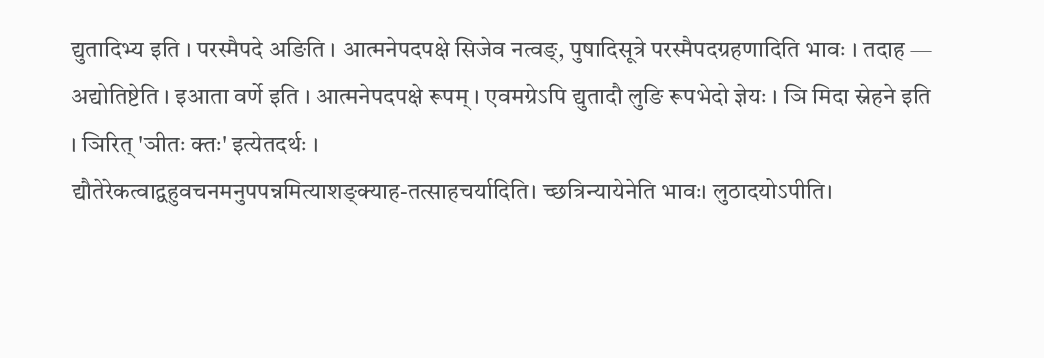द्युतादिभ्य इति । परस्मैपदे अङिति । आत्मनेपदपक्षे सिजेव नत्वङ्, पुषादिसूत्रे परस्मैपदग्रहणादिति भावः । तदाह — अद्योतिष्टेति । इआता वर्णे इति । आत्मनेपदपक्षे रूपम् । एवमग्रेऽपि द्युतादौ लुङि रूपभेदो ज्ञेयः । ञि मिदा स्नेहने इति । ञिरित् 'ञीतः क्तः' इत्येतदर्थः ।
द्यौतेरेकत्वाद्वहुवचनमनुपपन्नमित्याशङ्क्याह-तत्साहचर्यादिति। च्छत्रिन्यायेनेति भावः। लुठादयोऽपीति।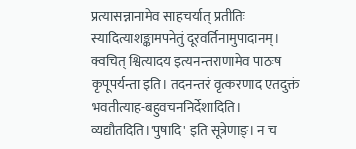प्रत्यासन्नानामेव साहचर्यात् प्रतीतिः स्यादित्याशङ्कामपनेतुं दूरवर्तिनामुपादानम्। क्वचित् श्वित्यादय इत्यनन्तराणामेव पाठःष कृपूपर्यन्ता इति। तदनन्तरं वृत्करणाद एतदुक्तं भवतीत्याह-बहुवचननिर्देशादिति। व्यद्यौतदिति।'पुषादि' इति सूत्रेणाङ्। न च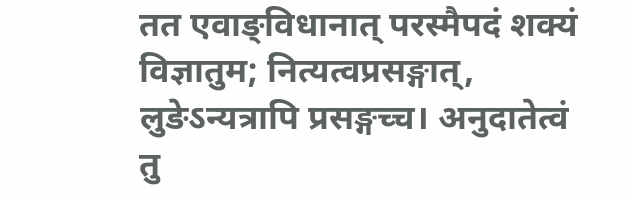तत एवाङ्विधानात् परस्मैपदं शक्यं विज्ञातुम; नित्यत्वप्रसङ्गात्, लुङेऽन्यत्रापि प्रसङ्गच्च। अनुदातेत्वं तु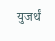युजर्थं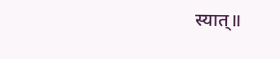स्यात्॥